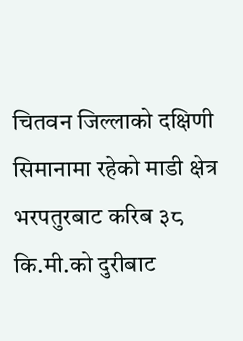चितवन जिल्लाको दक्षिणी सिमानामा रहेको माडी क्षेत्र भरपतुरबाट करिब ३८ कि.मी.को दुरीबाट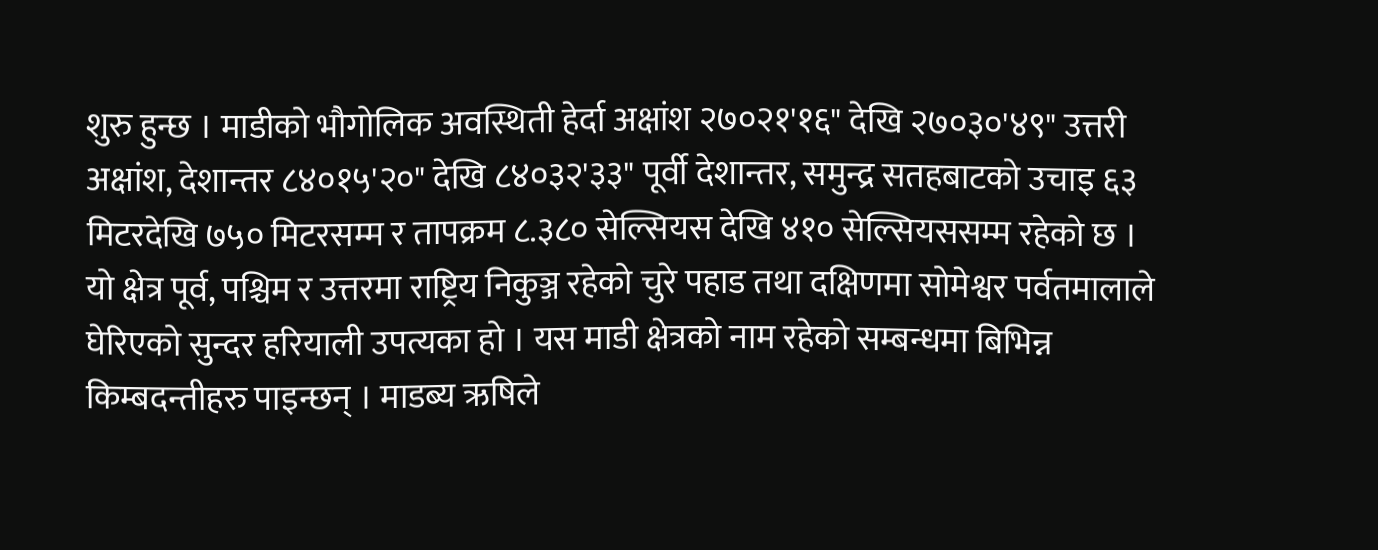शुरु हुन्छ । माडीको भौगोलिक अवस्थिती हेर्दा अक्षांश २७०२१'१६" देखि २७०३०'४९" उत्तरी अक्षांश, देशान्तर ८४०१५'२०" देखि ८४०३२'३३" पूर्वी देशान्तर, समुन्द्र सतहबाटको उचाइ ६३ मिटरदेखि ७५० मिटरसम्म र तापक्रम ८.३८० सेल्सियस देखि ४१० सेल्सियससम्म रहेको छ । यो क्षेत्र पूर्व, पश्चिम र उत्तरमा राष्ट्रिय निकुञ्ज रहेको चुरे पहाड तथा दक्षिणमा सोमेश्वर पर्वतमालाले घेरिएको सुन्दर हरियाली उपत्यका हो । यस माडी क्षेत्रको नाम रहेको सम्बन्धमा बिभिन्न किम्बदन्तीहरु पाइन्छन् । माडब्य ऋषिले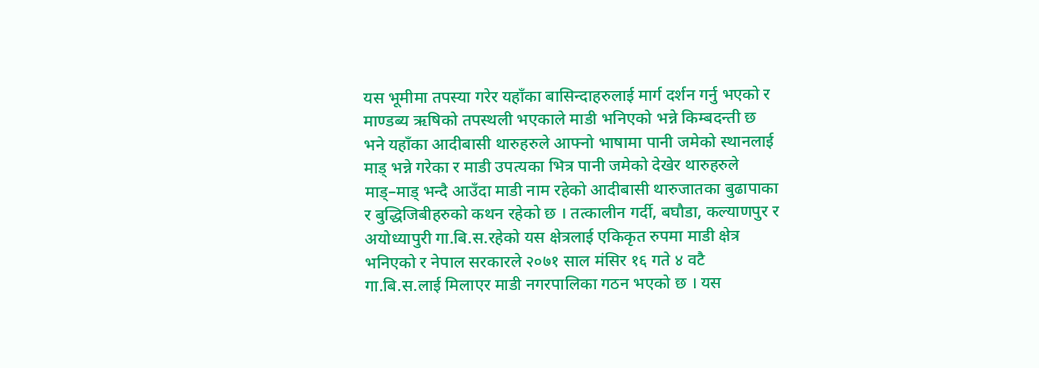यस भूमीमा तपस्या गरेर यहाँका बासिन्दाहरुलाई मार्ग दर्शन गर्नु भएको र माण्डब्य ऋषिको तपस्थली भएकाले माडी भनिएको भन्ने किम्बदन्ती छ भने यहाँका आदीबासी थारुहरुले आफ्नो भाषामा पानी जमेको स्थानलाई माड् भन्ने गरेका र माडी उपत्यका भित्र पानी जमेको देखेर थारुहरुले माड्–माड् भन्दै आउँदा माडी नाम रहेको आदीबासी थारुजातका बुढापाका र बुद्धिजिबीहरुको कथन रहेको छ । तत्कालीन गर्दी, बघौडा, कल्याणपुर र अयोध्यापुरी गा.बि.स.रहेको यस क्षेत्रलाई एकिकृत रुपमा माडी क्षेत्र भनिएको र नेपाल सरकारले २०७१ साल मंसिर १६ गते ४ वटै गा.बि.स.लाई मिलाएर माडी नगरपालिका गठन भएको छ । यस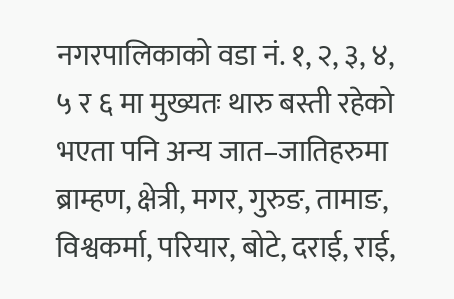नगरपालिकाको वडा नं. १, २, ३, ४, ५ र ६ मा मुख्यतः थारु बस्ती रहेको भएता पनि अन्य जात–जातिहरुमा ब्राम्हण, क्षेत्री, मगर, गुरुङ, तामाङ, विश्वकर्मा, परियार, बोटे, दराई, राई,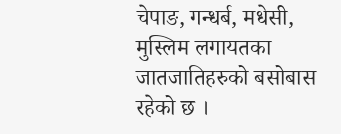चेपाङ, गन्धर्ब, मधेसी, मुस्लिम लगायतका जातजातिहरुको बसोबास रहेको छ ।